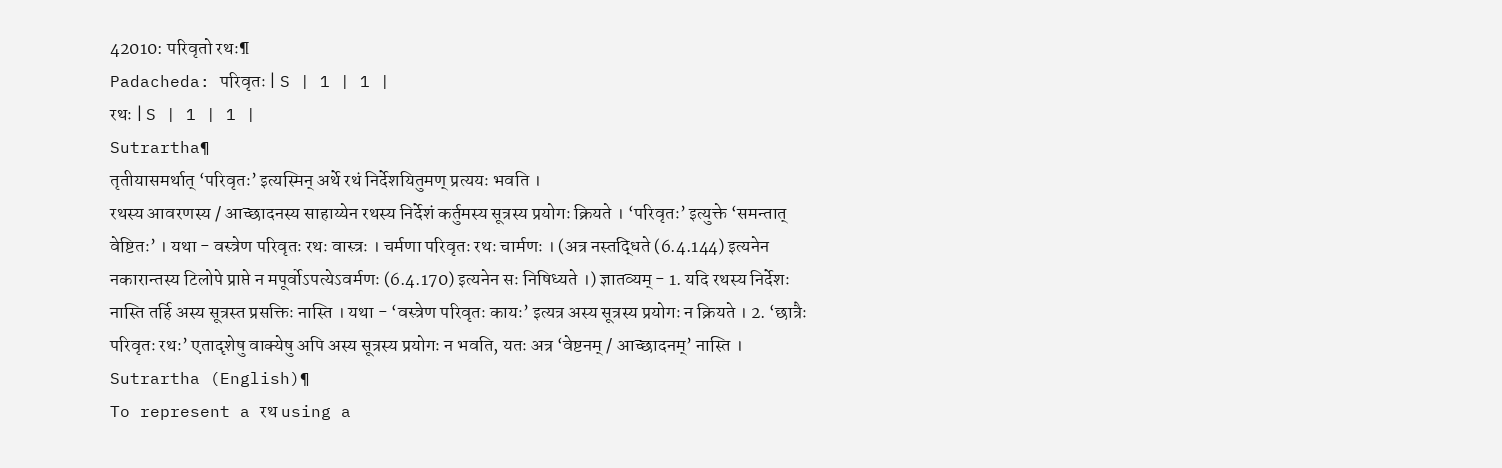42010: परिवृतो रथः¶
Padacheda: परिवृतः | S | 1 | 1 |
रथः | S | 1 | 1 |
Sutrartha¶
तृतीयासमर्थात् ‘परिवृतः’ इत्यस्मिन् अर्थे रथं निर्देशयितुमण् प्रत्ययः भवति ।
रथस्य आवरणस्य / आच्छादनस्य साहाय्येन रथस्य निर्देशं कर्तुमस्य सूत्रस्य प्रयोगः क्रियते । ‘परिवृतः’ इत्युक्ते ‘समन्तात् वेष्टितः’ । यथा - वस्त्रेण परिवृतः रथः वास्त्रः । चर्मणा परिवृतः रथः चार्मणः । (अत्र नस्तद्धिते (6.4.144) इत्यनेन नकारान्तस्य टिलोपे प्राप्ते न मपूर्वोऽपत्येऽवर्मणः (6.4.170) इत्यनेन सः निषिध्यते ।) ज्ञातव्यम् - 1. यदि रथस्य निर्देशः नास्ति तर्हि अस्य सूत्रस्त प्रसक्तिः नास्ति । यथा - ‘वस्त्रेण परिवृतः कायः’ इत्यत्र अस्य सूत्रस्य प्रयोगः न क्रियते । 2. ‘छात्रैः परिवृतः रथः’ एतादृशेषु वाक्येषु अपि अस्य सूत्रस्य प्रयोगः न भवति, यतः अत्र ‘वेष्टनम् / आच्छादनम्’ नास्ति ।
Sutrartha (English)¶
To represent a रथ using a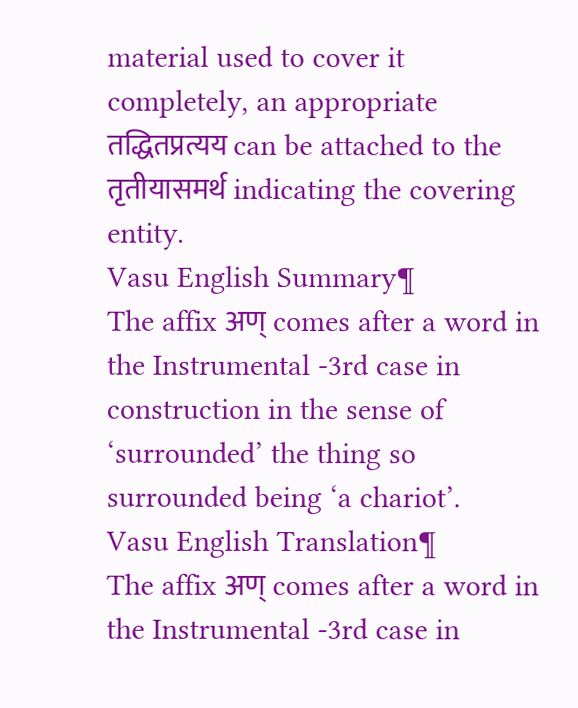material used to cover it completely, an appropriate तद्धितप्रत्यय can be attached to the तृतीयासमर्थ indicating the covering entity.
Vasu English Summary¶
The affix अण् comes after a word in the Instrumental -3rd case in construction in the sense of ‘surrounded’ the thing so surrounded being ‘a chariot’.
Vasu English Translation¶
The affix अण् comes after a word in the Instrumental -3rd case in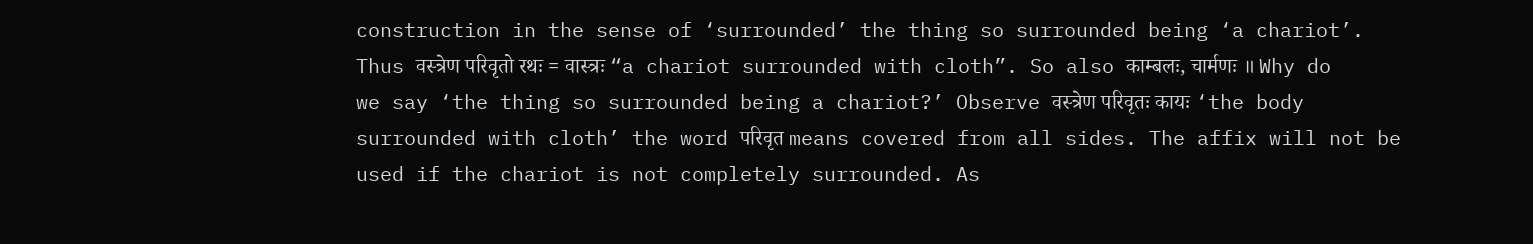construction in the sense of ‘surrounded’ the thing so surrounded being ‘a chariot’. Thus वस्त्रेण परिवृतो रथः = वास्त्रः “a chariot surrounded with cloth”. So also काम्बलः, चार्मणः ॥ Why do we say ‘the thing so surrounded being a chariot?’ Observe वस्त्रेण परिवृतः कायः ‘the body surrounded with cloth’ the word परिवृत means covered from all sides. The affix will not be used if the chariot is not completely surrounded. As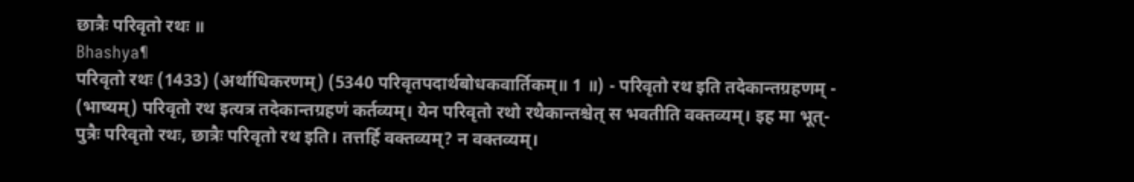छात्रैः परिवृतो रथः ॥
Bhashya¶
परिवृतो रथः (1433) (अर्थाधिकरणम्) (5340 परिवृतपदार्थबोधकवार्तिकम्॥ 1 ॥) - परिवृतो रथ इति तदेकान्तग्रहणम् - (भाष्यम्) परिवृतो रथ इत्यत्र तदेकान्तग्रहणं कर्तव्यम्। येन परिवृतो रथो रथैकान्तश्चेत् स भवतीति वक्तव्यम्। इह मा भूत्-पुत्रैः परिवृतो रथः, छात्रैः परिवृतो रथ इति। तत्तर्हि वक्तव्यम्? न वक्तव्यम्।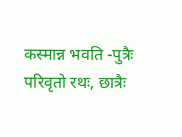कस्मान्न भवति -पुत्रैः परिवृतो रथः, छात्रैः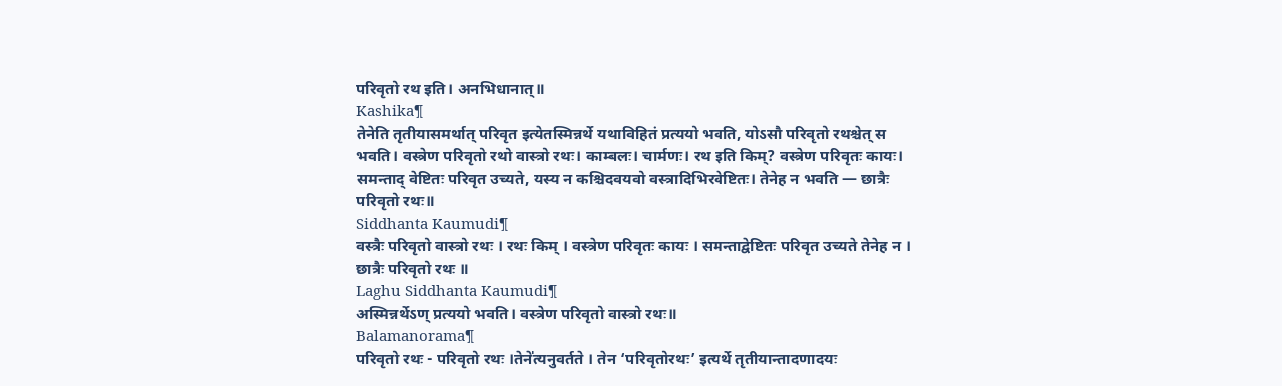परिवृतो रथ इति। अनभिधानात्॥
Kashika¶
तेनेति तृतीयासमर्थात् परिवृत इत्येतस्मिन्नर्थे यथाविहितं प्रत्ययो भवति, योऽसौ परिवृतो रथश्चेत् स भवति। वस्त्रेण परिवृतो रथो वास्त्रो रथः। काम्बलः। चार्मणः। रथ इति किम्? वस्त्रेण परिवृतः कायः। समन्ताद् वेष्टितः परिवृत उच्यते, यस्य न कश्चिदवयवो वस्त्रादिभिरवेष्टितः। तेनेह न भवति — छात्रैः परिवृतो रथः॥
Siddhanta Kaumudi¶
वस्त्रैः परिवृतो वास्त्रो रथः । रथः किम् । वस्त्रेण परिवृतः कायः । समन्ताद्वेष्टितः परिवृत उच्यते तेनेह न । छात्रैः परिवृतो रथः ॥
Laghu Siddhanta Kaumudi¶
अस्मिन्नर्थेऽण् प्रत्ययो भवति। वस्त्रेण परिवृतो वास्त्रो रथः॥
Balamanorama¶
परिवृतो रथः - परिवृतो रथः ।तेने॑त्यनुवर्तते । तेन ‘परिवृतोरथः’ इत्यर्थे तृतीयान्तादणादयः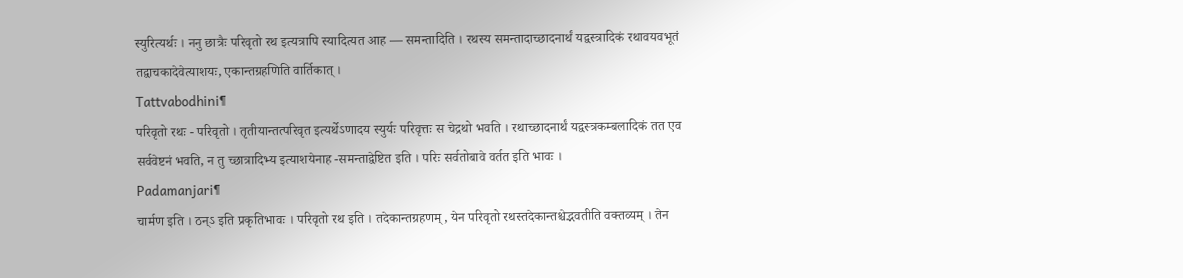स्युरित्यर्थः । ननु छात्रैः परिवृतो रथ इत्यत्रापि स्यादित्यत आह — समन्तादिति । रथस्य समन्तादाच्छादनार्थं यद्वस्त्रादिकं रथावयवभूतं तद्वाचकादेवेत्याशयः, एकान्तग्रहणिति वार्तिकात् ।
Tattvabodhini¶
परिवृतो रथः - परिवृतो । तृतीयान्तत्परिवृत इत्यर्थेऽणादय स्युर्यः परिवृत्तः स चेद्रथो भवति । रथाच्छादनार्थं यद्वस्त्रकम्बलादिकं तत एव सर्ववेष्टनं भवति, न तु च्छात्रादिभ्य इत्याशयेनाह -समन्ताद्वेष्टित इति । परिः सर्वतोबावे वर्तत इति भावः ।
Padamanjari¶
चार्मण इति । ठन्ऽ इति प्रकृतिभावः । परिवृतो रथ इति । तदेकान्तग्रहणम्, येन परिवृतो रथस्तदेकान्तश्चेद्भवतीति वक्तव्यम् । तेन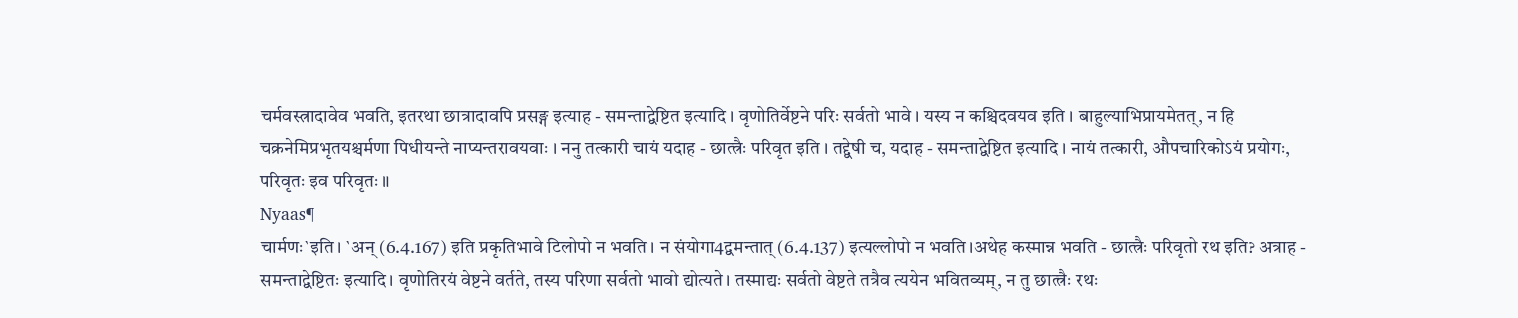चर्मवस्त्रादावेव भवति, इतरथा छात्रादावपि प्रसङ्ग इत्याह - समन्ताद्वेष्टित इत्यादि । वृणोतिर्वेष्टने परिः सर्वतो भावे । यस्य न कश्चिदवयव इति । बाहुल्याभिप्रायमेतत्, न हि चक्रनेमिप्रभृतयश्चर्मणा पिधीयन्ते नाप्यन्तरावयवाः । ननु तत्कारी चायं यदाह - छात्त्रैः परिवृत इति । तद्द्वेषी च, यदाह - समन्ताद्वेष्टित इत्यादि । नायं तत्कारी, औपचारिकोऽयं प्रयोगः, परिवृतः इव परिवृतः ॥
Nyaas¶
चार्मणः`इति। `अन् (6.4.167) इति प्रकृतिभावे टिलोपो न भवति। न संयोगा4द्वमन्तात् (6.4.137) इत्यल्लोपो न भवति।अथेह कस्मान्न भवति - छात्त्रैः परिवृतो रथ इति? अत्राह - समन्ताद्वेष्टितः इत्यादि। वृणोतिरयं वेष्टने वर्तते, तस्य परिणा सर्वतो भावो द्योत्यते। तस्माद्यः सर्वतो वेष्टते तत्रैव त्ययेन भवितव्यम्, न तु छात्त्रैः रथः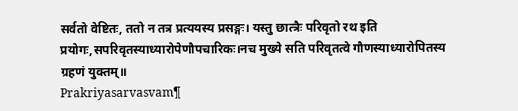सर्वतो वेष्टितः, ततो न तत्र प्रत्ययस्य प्रसङ्गः। यस्तु छात्त्रैः परिवृतो रथ इति प्रयोगः,सपरिवृतस्याध्यारोपेणौपचारिकः।नच मुख्ये सति परिवृतत्वे गौणस्याध्यारोपितस्य ग्रहणं युक्तम्॥
Prakriyasarvasvam¶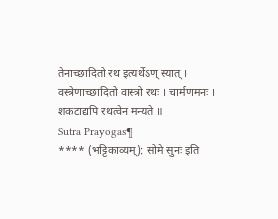तेनाच्छादितो रथ इत्यर्थेऽण् स्यात् । वस्त्रेणाच्छादितो वास्त्रो रथः । चार्मणमनः । शकटाद्यपि रथत्वेन मन्यते ॥
Sutra Prayogas¶
**** (भट्टिकाव्यम्): सोमे सुनः इति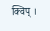क्विप् ।